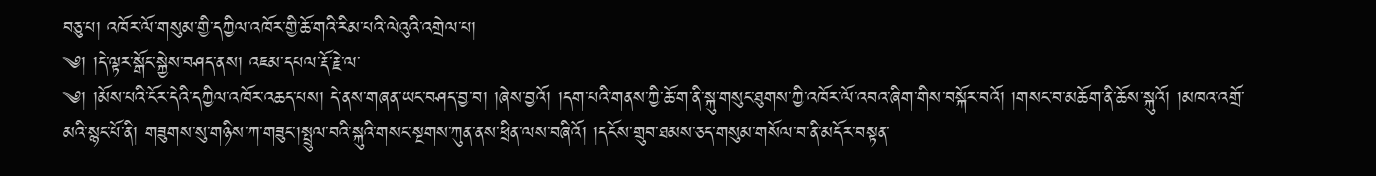བཅུ་པ། འཁོར་ལོ་གསུམ་གྱི་དཀྱིལ་འཁོར་གྱི་ཆོ་གའི་རིམ་པའི་ལེའུའི་འགྲེལ་པ།
༄། །དེ་ལྟར་སྒོང་སྐྱེས་བཤད་ནས། འཇམ་དཔལ་རྡོ་རྗེ་ལ་
༄། །མོས་པའི་ངོར་དེའི་དཀྱིལ་འཁོར་འཆད་པས། དེ་ནས་གཞན་ཡང་བཤད་བྱ་བ། །ཞེས་བྱའོ། །དག་པའི་གནས་ཀྱི་ཆོ་ག་ནི་སྐུ་གསུང་ཐུགས་ཀྱི་འཁོར་ལོ་འབའ་ཞིག་གིས་བསྐོར་བའོ། །གསང་བ་མཆོག་ནི་ཆོས་སྐུའོ། །མཁའ་འགྲོ་མའི་སྙང་པོ་ནི། གཟུགས་སུ་གཉིས་ཀ་གཟུང་།སྤྲུལ་བའི་སྐུའི་གསང་སྔགས་ཀུན་ནས་ཕྲིན་ལས་བཞིའོ། །དངོས་གྲུབ་ཐམས་ཅད་གསུམ་གསོལ་བ་ནི་མདོར་བསྟན་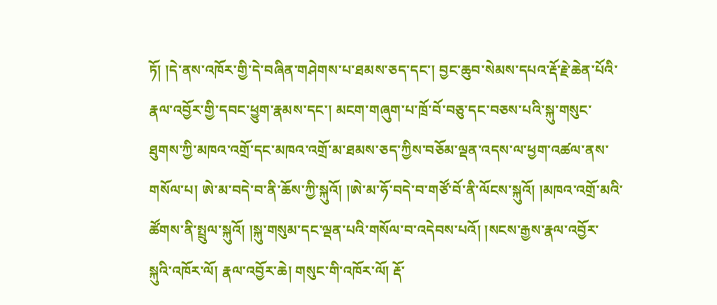ཏོ། །དེ་ནས་འཁོར་གྱི་དེ་བཞིན་གཤེགས་པ་ཐམས་ཅད་དང་། བྱང་ཆུབ་སེམས་དཔའ་རྡོ་རྗེ་ཆེན་པོའི་རྣལ་འབྱོར་གྱི་དབང་ཕྱུག་རྣམས་དང་། མངག་གཞུག་པ་ཁྲོ་བོ་བཅུ་དང་བཅས་པའི་སྐུ་གསུང་ཐུགས་ཀྱི་མཁའ་འགྲོ་དང་མཁའ་འགྲོ་མ་ཐམས་ཅད་ཀྱིས་བཅོམ་ལྡན་འདས་ལ་ཕྱག་འཚལ་ནས་གསོལ་པ། ཨེ་མ་བདེ་བ་ནི་ཆོས་ཀྱི་སྐུའོ། །ཨེ་མ་ཧོ་བདེ་བ་གཙོ་བོ་ནི་ལོངས་སྐུའོ། །མཁའ་འགྲོ་མའི་ཚོགས་ནི་སྤྲུལ་སྐུའོ། །སྐུ་གསུམ་དང་ལྡན་པའི་གསོལ་བ་འདེབས་པའོ། །སངས་རྒྱས་རྣལ་འབྱོར་སྐུའི་འཁོར་ལོ། རྣལ་འབྱོར་ཆེ། གསུང་གི་འཁོར་ལོ། རྡོ་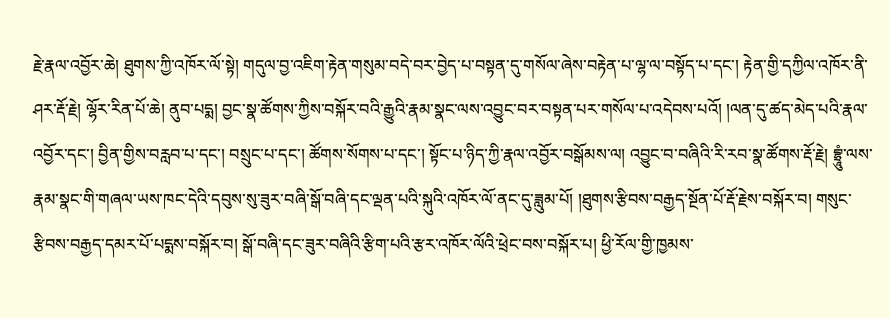རྗེ་རྣལ་འབྱོར་ཆེ། ཐུགས་ཀྱི་འཁོར་ལོ་སྟེ། གདུལ་བྱ་འཇིག་རྟེན་གསུམ་བདེ་བར་བྱེད་པ་བསྟན་དུ་གསོལ་ཞེས་བརྟེན་པ་ལྷ་ལ་བསྟོད་པ་དང་། རྟེན་གྱི་དཀྱིལ་འཁོར་ནི་ཤར་རྡོ་རྗེ། ལྷོར་རིན་པོ་ཆེ། ནུབ་པདྨ། བྱང་སྣ་ཚོགས་ཀྱིས་བསྐོར་བའི་རྒྱུའི་རྣམ་སྣང་ལས་འབྱུང་བར་བསྟན་པར་གསོལ་པ་འདེབས་པའོ། །ལན་དུ་ཚད་མེད་པའི་རྣལ་འབྱོར་དང་། བྱིན་གྱིས་བརླབ་པ་དང་། བསྲུང་པ་དང་། ཚོགས་སོགས་པ་དང་། སྟོང་པ་ཉིད་ཀྱི་རྣལ་འབྱོར་བསྒོམས་ལ། འབྱུང་བ་བཞིའི་རི་རབ་སྣ་ཚོགས་རྡོ་རྗེ། བྷྲཱུཾ་ལས་རྣམ་སྣང་གི་གཞལ་ཡས་ཁང་དེའི་དབུས་སུ་ཟུར་བཞི་སྒོ་བཞི་དང་ལྡན་པའི་སྐུའི་འཁོར་ལོ་ནང་དུ་ཟླུམ་པོ། །ཐུགས་རྩིབས་བརྒྱད་སྔོན་པོ་རྡོ་རྗེས་བསྐོར་བ། གསུང་རྩིབས་བརྒྱད་དམར་པོ་པདྨས་བསྐོར་བ། སྒོ་བཞི་དང་ཟུར་བཞིའི་རྩིག་པའི་རྩར་འཁོར་ལོའི་ཕྲེང་བས་བསྐོར་པ། ཕྱི་རོལ་གྱི་ཁྱམས་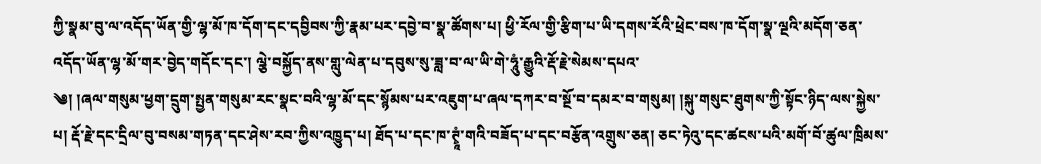ཀྱི་སྣམ་བུ་ལ་འདོད་ཡོན་གྱི་ལྷ་མོ་ཁ་དོག་དང་དབྱིབས་ཀྱི་རྣམ་པར་དབྱེ་བ་སྣ་ཚོགས་པ། ཕྱི་རོལ་གྱི་རྩིག་པ་ཡི་དགས་རོའི་ཕྲེང་བས་ཁ་དོག་སྣ་ལྔའི་མདོག་ཅན་འདོད་ཡོན་ལྷ་མོ་གར་བྱེད་གདོང་དང་། ལྕེ་བསྐྱོད་ནས་གླུ་ལེན་པ་དབུས་སུ་ཟླ་བ་ལ་ཡི་གེ་ཧཱུཾ་རྒྱུའི་རྡོ་རྗེ་སེམས་དཔའ་
༄། །ཞལ་གསུམ་ཕྱག་དྲུག་སྤྱན་གསུམ་རང་སྣང་བའི་ལྷ་མོ་དང་སྙོམས་པར་འཇུག་པ་ཞལ་དཀར་བ་སྔོ་བ་དམར་བ་གསུམ། །སྐུ་གསུང་ཐུགས་ཀྱི་སྟོང་ཉིད་ལས་སྐྱེས་པ། རྡོ་རྗེ་དང་དྲིལ་བུ་བསམ་གཏན་དང་ཤེས་རབ་ཀྱིས་འཁྱུད་པ། ཐོད་པ་དང་ཁ་ཊྭཱཾ་གའི་བཟོད་པ་དང་བརྩོན་འགྲུས་ཅན། ཅང་ཏེའུ་དང་ཚངས་པའི་མགོ་བོ་ཚུལ་ཁྲིམས་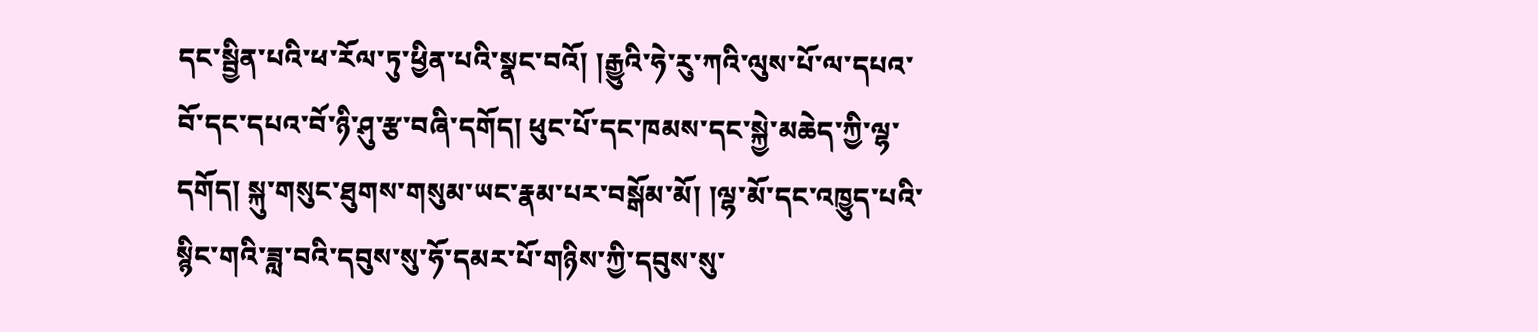དང་སྦྱིན་པའི་ཕ་རོལ་ཏུ་ཕྱིན་པའི་སྣང་བའོ། །རྒྱུའི་ཧེ་རུ་ཀའི་ལུས་པོ་ལ་དཔའ་བོ་དང་དཔའ་བོ་ཉི་ཤུ་རྩ་བཞི་དགོད། ཕུང་པོ་དང་ཁམས་དང་སྐྱེ་མཆེད་ཀྱི་ལྷ་དགོད། སྐུ་གསུང་ཐུགས་གསུམ་ཡང་རྣམ་པར་བསྒོམ་མོ། །ལྷ་མོ་དང་འཁྱུད་པའི་སྙིང་གའི་ཟླ་བའི་དབུས་སུ་ཧོ་དམར་པོ་གཉིས་ཀྱི་དབུས་སུ་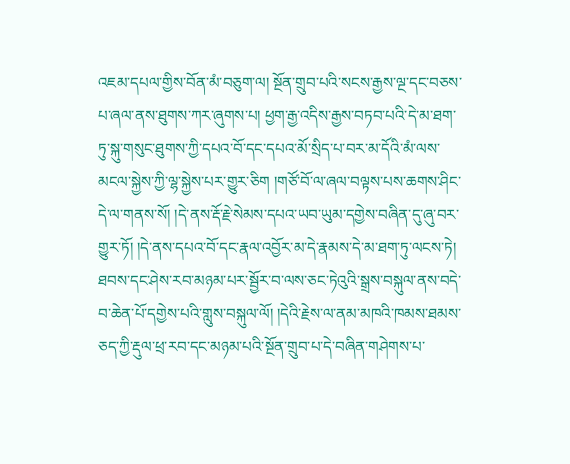འཇམ་དཔལ་གྱིས་བོན་མཾ་བཅུག་ལ། སྔོན་གྲུབ་པའི་སངས་རྒྱས་ལྔ་དང་བཅས་པ་ཞལ་ནས་ཐུགས་ཀར་ཞུགས་པ། ཕྱག་རྒྱ་འདིས་རྒྱས་བཏབ་པའི་དེ་མ་ཐག་ཏུ་སྐུ་གསུང་ཐུགས་ཀྱི་དཔའ་བོ་དང་དཔའ་མོ་སྲིད་པ་བར་མ་དོའི་མཾ་ལས་མངལ་སྐྱེས་ཀྱི་ལྷ་སྐྱེས་པར་གྱུར་ཅིག །གཙོ་བོ་ལ་ཞལ་བལྟས་པས་ཆགས་ཤིང་དེ་ལ་གནས་སོ། །དེ་ནས་རྡོ་རྗེ་སེམས་དཔའ་ཡབ་ཡུམ་དགྱེས་བཞིན་དུ་ཞུ་བར་གྱུར་ཏོ། །དེ་ནས་དཔའ་བོ་དང་རྣལ་འབྱོར་མ་དེ་རྣམས་དེ་མ་ཐག་ཏུ་ལངས་ཏེ། ཐབས་དང་ཤེས་རབ་མཉམ་པར་སྦྱོར་བ་ལས་ཅང་ཏེའུའི་སྒྲས་བསྐུལ་ནས་བདེ་བ་ཆེན་པོ་དགྱེས་པའི་གླུས་བསྐུལ་ལོ། །དེའི་རྗེས་ལ་ནམ་མཁའི་ཁམས་ཐམས་ཅད་ཀྱི་རྡུལ་ཕྲ་རབ་དང་མཉམ་པའི་སྔོན་གྲུབ་པ་དེ་བཞིན་གཤེགས་པ་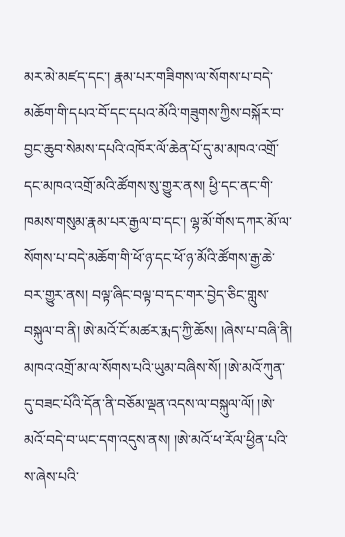མར་མེ་མཛད་དང་། རྣམ་པར་གཟིགས་ལ་སོགས་པ་བདེ་མཆོག་གི་དཔའ་བོ་དང་དཔའ་མོའི་གཟུགས་ཀྱིས་བསྐོར་བ་བྱང་ཆུབ་སེམས་དཔའི་འཁོར་ལོ་ཆེན་པོ་དུ་མ་མཁའ་འགྲོ་དང་མཁའ་འགྲོ་མའི་ཚོགས་སུ་གྱུར་ནས། ཕྱི་དང་ནང་གི་ཁམས་གསུམ་རྣམ་པར་རྒྱལ་བ་དང་། ལྷ་མོ་གོས་དཀར་མོ་ལ་སོགས་པ་བདེ་མཆོག་གི་ཕོ་ཉ་དང་ཕོ་ཉ་མོའི་ཚོགས་རྒྱ་ཆེ་བར་གྱུར་ནས། བལྟ་ཞིང་བལྟ་བ་དང་གར་བྱེད་ཅིང་གླུས་བསྐུལ་བ་ནི། ཨེ་མའོ་ངོ་མཚར་རྨད་ཀྱི་ཆོས། །ཞེས་པ་བཞི་ནི། མཁའ་འགྲོ་མ་ལ་སོགས་པའི་ཡུམ་བཞིས་སོ། །ཨེ་མའོ་ཀུན་དུ་བཟང་པོའི་དོན་ནི་བཅོམ་ལྡན་འདས་ལ་བསྐུལ་ལོ། །ཨེ་མའོ་བདེ་བ་ཡང་དག་འདུས་ནས། །ཨེ་མའོ་ཕ་རོལ་ཕྱིན་པའི་ས་ཞེས་པའི་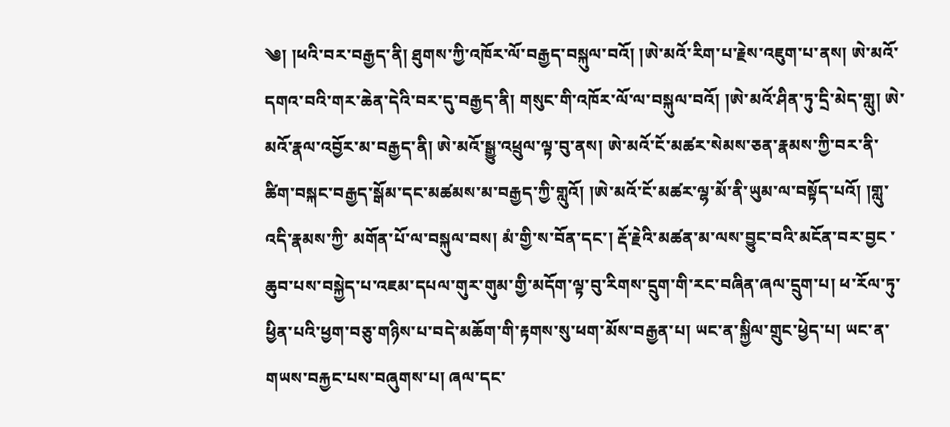༄། །ཕའི་བར་བརྒྱད་ནི། ཐུགས་ཀྱི་འཁོར་ལོ་བརྒྱད་བསྐུལ་བའོ། །ཨེ་མའོ་རིག་པ་རྗེས་འཇུག་པ་ནས། ཨེ་མའོ་དགའ་བའི་གར་ཆེན་དེའི་བར་དུ་བརྒྱད་ནི། གསུང་གི་འཁོར་ལོ་ལ་བསྐུལ་བའོ། །ཨེ་མའོ་ཤིན་ཏུ་དྲི་མེད་གླུ། ཨེ་མའོ་རྣལ་འབྱོར་མ་བརྒྱད་ནི། ཨེ་མའོ་སྒྱུ་འཕྲུལ་ལྟ་བུ་ནས། ཨེ་མའོ་ངོ་མཚར་སེམས་ཅན་རྣམས་ཀྱི་བར་ནི་ཚིག་བསྐང་བརྒྱད་སྒོམ་དང་མཚམས་མ་བརྒྱད་ཀྱི་གླུའོ། །ཨེ་མའོ་ངོ་མཚར་ལྷ་མོ་ནི་ཡུམ་ལ་བསྟོད་པའོ། །གླུ་འདི་རྣམས་ཀྱི་ མགོན་པོ་ལ་བསྐུལ་བས། མཾ་གྱི་ས་བོན་དང་། རྡོ་རྗེའི་མཚན་མ་ལས་བྱུང་བའི་མངོན་བར་བྱང ་ཆུབ་པས་བསྐྱེད་པ་འཇམ་དཔལ་གུར་གུམ་གྱི་མདོག་ལྟ་བུ་རིགས་དྲུག་གི་རང་བཞིན་ཞལ་དྲུག་པ། ཕ་རོལ་ཏུ་ཕྱིན་པའི་ཕྱག་བཅུ་གཉིས་པ་བདེ་མཆོག་གི་རྟགས་སུ་ཕག་མོས་བརྒྱན་པ། ཡང་ན་སྐྱིལ་གྲུང་ཕྱེད་པ། ཡང་ན་གཡས་བརྐྱང་པས་བཞུགས་པ། ཞལ་དང་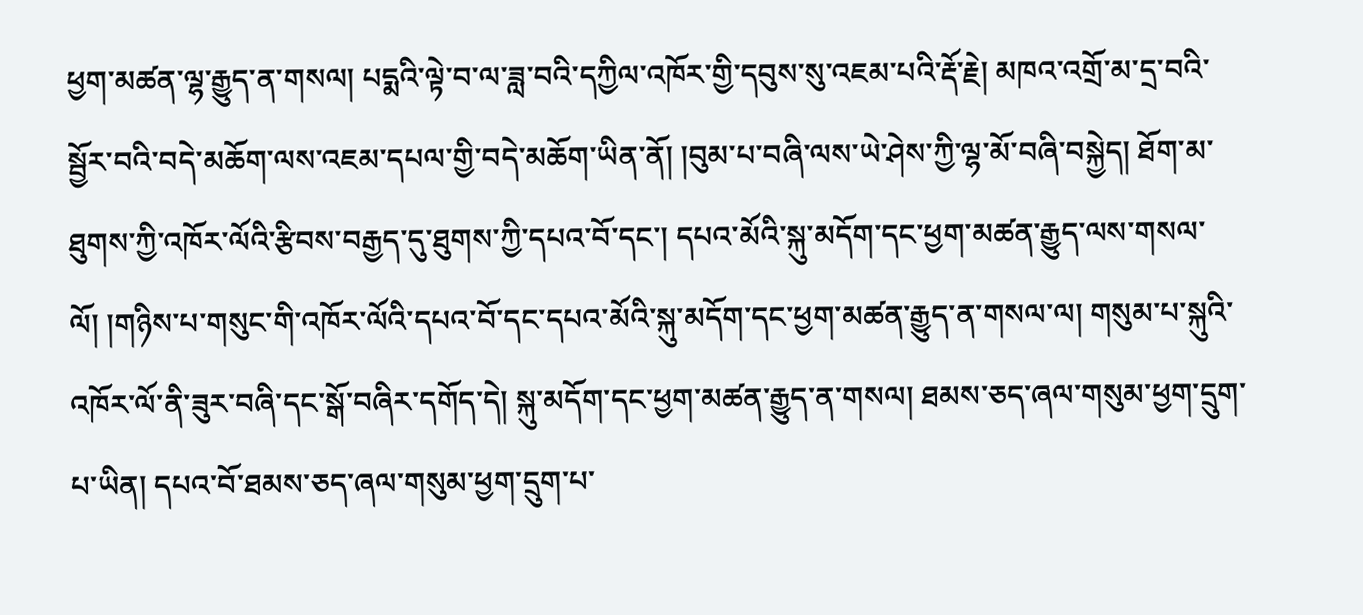ཕྱག་མཚན་ལྷ་རྒྱུད་ན་གསལ། པདྨའི་ལྟེ་བ་ལ་ཟླ་བའི་དཀྱིལ་འཁོར་གྱི་དབུས་སུ་འཇམ་པའི་རྡོ་རྗེ། མཁའ་འགྲོ་མ་དྲ་བའི་སྦྱོར་བའི་བདེ་མཆོག་ལས་འཇམ་དཔལ་གྱི་བདེ་མཆོག་ཡིན་ནོ། །བུམ་པ་བཞི་ལས་ཡེ་ཤེས་ཀྱི་ལྷ་མོ་བཞི་བསྐྱེད། ཐོག་མ་ཐུགས་ཀྱི་འཁོར་ལོའི་རྩིབས་བརྒྱད་དུ་ཐུགས་ཀྱི་དཔའ་བོ་དང་། དཔའ་མོའི་སྐུ་མདོག་དང་ཕྱག་མཚན་རྒྱུད་ལས་གསལ་ལོ། །གཉིས་པ་གསུང་གི་འཁོར་ལོའི་དཔའ་བོ་དང་དཔའ་མོའི་སྐུ་མདོག་དང་ཕྱག་མཚན་རྒྱུད་ན་གསལ་ལ། གསུམ་པ་སྐུའི་འཁོར་ལོ་ནི་ཟུར་བཞི་དང་སྒོ་བཞིར་དགོད་དེ། སྐུ་མདོག་དང་ཕྱག་མཚན་རྒྱུད་ན་གསལ། ཐམས་ཅད་ཞལ་གསུམ་ཕྱག་དྲུག་པ་ཡིན། དཔའ་བོ་ཐམས་ཅད་ཞལ་གསུམ་ཕྱག་དྲུག་པ་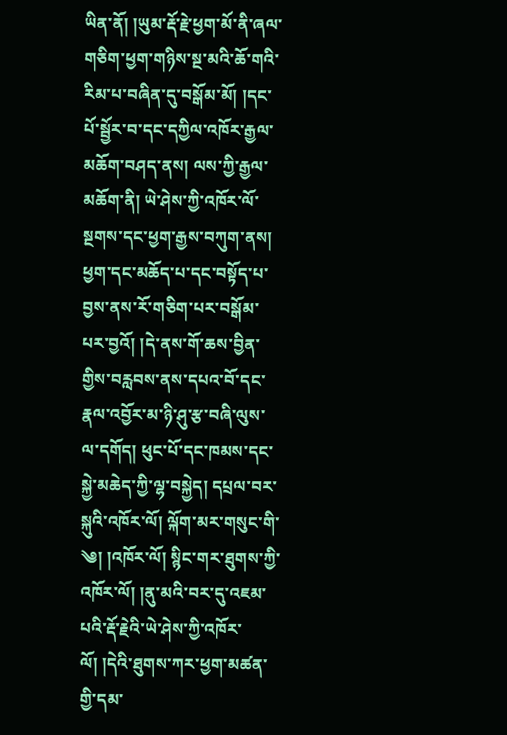ཡིན་ནོ། །ཡུམ་རྡོ་རྗེ་ཕྱག་མོ་ནི་ཞལ་གཅིག་ཕྱག་གཉིས་སྔ་མའི་ཆོ་གའི་རིམ་པ་བཞིན་དུ་བསྒོམ་མོ། །དང་པོ་སྦྱོར་བ་དང་དཀྱིལ་འཁོར་རྒྱལ་མཆོག་བཤད་ནས། ལས་ཀྱི་རྒྱལ་མཆོག་ནི། ཡེ་ཤེས་ཀྱི་འཁོར་ལོ་སྔགས་དང་ཕྱག་རྒྱས་བཀུག་ནས། ཕྱག་དང་མཆོད་པ་དང་བསྟོད་པ་བྱས་ནས་རོ་གཅིག་པར་བསྒོམ་པར་བྱའོ། །དེ་ནས་གོ་ཆས་བྱིན་གྱིས་བརླབས་ནས་དཔའ་བོ་དང་རྣལ་འབྱོར་མ་ཉི་ཤུ་རྩ་བཞི་ལུས་ལ་དགོད། ཕུང་པོ་དང་ཁམས་དང་སྐྱེ་མཆེད་ཀྱི་ལྷ་བསྐྱེད། དཔྲལ་བར་སྐུའི་འཁོར་ལོ། ལྐོག་མར་གསུང་གི་
༄། །འཁོར་ལོ། སྙིང་གར་ཐུགས་ཀྱི་འཁོར་ལོ། །ནུ་མའི་བར་དུ་འཇམ་པའི་རྡོ་རྗེའི་ཡེ་ཤེས་ཀྱི་འཁོར་ལོ། །དེའི་ཐུགས་ཀར་ཕྱག་མཚན་གྱི་དམ་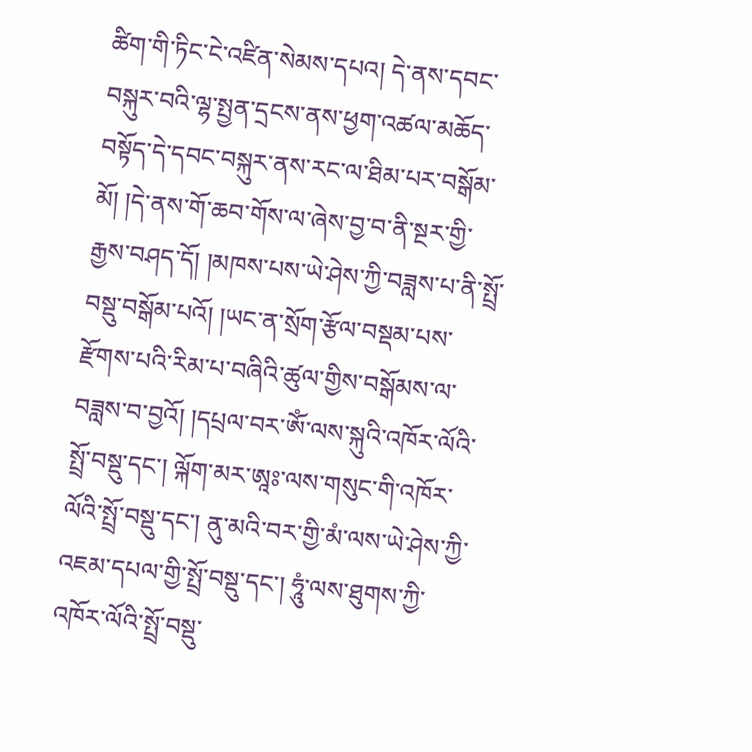ཚིག་གི་ཏིང་ངེ་འཛིན་སེམས་དཔའ། དེ་ནས་དབང་བསྐུར་བའི་ལྷ་སྤྱན་དྲངས་ནས་ཕྱག་འཚལ་མཆོད་བསྟོད་དེ་དབང་བསྐུར་ནས་རང་ལ་ཐིམ་པར་བསྒོམ་མོ། །དེ་ནས་གོ་ཆབ་གོས་ལ་ཞེས་བྱ་བ་ནི་སྔར་གྱི་རྒྱས་བཤད་དོ། །མཁས་པས་ཡེ་ཤེས་ཀྱི་བཟླས་པ་ནི་སྤྲོ་བསྡུ་བསྒོམ་པའོ། །ཡང་ན་སྲོག་རྩོལ་བསྡམ་པས་རྫོགས་པའི་རིམ་པ་བཞིའི་ཚུལ་གྱིས་བསྒོམས་ལ་བཟླས་བ་བྱའོ། །དཔྲལ་བར་ཨོཾ་ལས་སྐུའི་འཁོར་ལོའི་སྤྲོ་བསྡུ་དང་། ལྐོག་མར་ཨཱཿ་ལས་གསུང་གི་འཁོར་ལོའི་སྤྲོ་བསྡུ་དང་། ནུ་མའི་བར་གྱི་མཾ་ལས་ཡེ་ཤེས་ཀྱི་འཇམ་དཔལ་གྱི་སྤྲོ་བསྡུ་དང་། ཧཱུཾ་ལས་ཐུགས་ཀྱི་འཁོར་ལོའི་སྤྲོ་བསྡུ་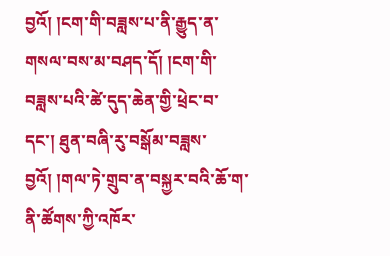བྱའོ། །ངག་གི་བཟླས་པ་ནི་རྒྱུད་ན་གསལ་བས་མ་བཤད་དོ། །ངག་གི་བཟླས་པའི་ཚེ་དུད་ཆེན་གྱི་ཕྲེང་བ་དང་། ཐུན་བཞི་རུ་བསྒོམ་བཟླས་བྱའོ། །གལ་ཏེ་གྲུབ་ན་བསྐྱར་བའི་ཆོ་ག་ནི་ཚོགས་ཀྱི་འཁོར་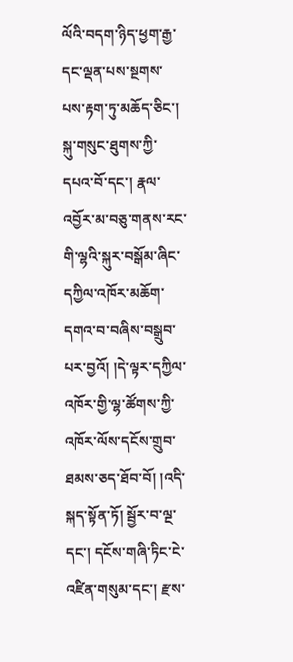ལོའི་བདག་ཉིད་ཕྱག་རྒྱ་དང་ལྡན་པས་སྔགས་པས་རྟག་ཏུ་མཆོད་ཅིང་། སྐུ་གསུང་ཐུགས་ཀྱི་དཔའ་བོ་དང་། རྣལ་འབྱོར་མ་བཅུ་གནས་རང་གི་ལྷའི་སྐུར་བསྒོམ་ཞིང་དཀྱིལ་འཁོར་མཆོག་དགའ་བ་བཞིས་བསྒྲུབ་པར་བྱའོ། །དེ་ལྟར་དཀྱིལ་འཁོར་གྱི་ལྷ་ཚོགས་ཀྱི་འཁོར་ལོས་དངོས་གྲུབ་ཐམས་ཅད་ཐོབ་བོ། །འདི་སྐད་སྟོན་ཏོ། སྦྱོར་བ་ལྔ་དང་། དངོས་གཞི་ཏིང་ངེ་འཛིན་གསུམ་དང་། རྫས་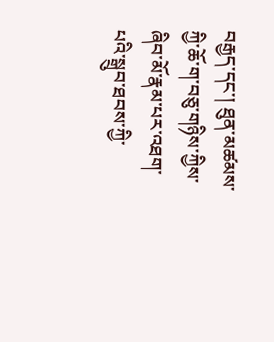བརྒྱད་དང་། ཐུན་མཚམས་ཀྱི་ཆོ་ག་བཅུ་གཉིས་ཀྱིས་ཞིབ་མོ་རྣམ་པར་འཐག་པའི་སྒྲུབ་ཐབས་ཀྱི་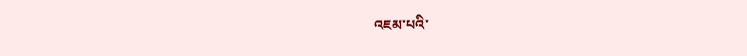འཇམ་པའི་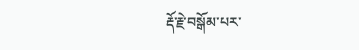རྡོ་རྗེ་བསྒོམ་པར་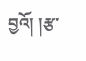བྱའོ། །རྩ་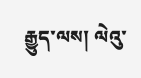རྒྱུད་ལས། ལེའུ་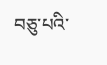བཅུ་པའི་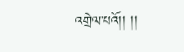འགྲེལ་པའོ།། །།